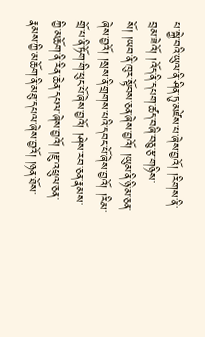པ་སྐྱེ་བའི་ཡུལ་ནི་ཤིན་ཏུ་མཛེས་པ་ཞེས་བྱའོ། །རིགས་ནི་བྲམ་ཟེའོ། །འོད་ནི་དཔག་ཚད་བཞི་བཅུ་རྩ་གཉིས་སོ། །ཡབ་ནི་ཁུར་སྟོབས་ཅན་ཞེས་བྱའོ། །ཡུམ་ནི་ཉི་མ་ཅན་ཞེས་བྱའོ། །སྲས་ནི་གྲགས་པའི་དབང་པོ་ཞེས་བྱའོ། །རིམ་གྲོ་པ་ནི་ཏོག་གི་ཕུང་པོ་ཞེས་བྱའོ། །ཤེས་རབ་ཅན་རྣམས་ཀྱི་མཆོག་ནི་རིན་ཆེན་དཔལ་ཞེས་བྱའོ། །རྫུ་འཕྲུལ་ཅན་རྣམས་ཀྱི་མཆོག་ནི་མཐུ་དཔལ་ཞེས་བྱའོ། །ཉན་ཐོས་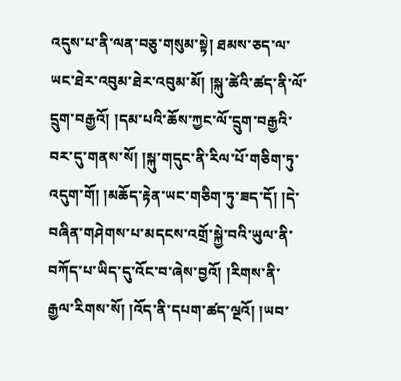འདུས་པ་ནི་ལན་བཅུ་གསུམ་སྟེ། ཐམས་ཅད་ལ་ཡང་ཐེར་འབུམ་ཐེར་འབུམ་མོ། །སྐུ་ཚེའི་ཚད་ནི་ལོ་དྲུག་བརྒྱའོ། །དམ་པའི་ཆོས་ཀྱང་ལོ་དྲུག་བརྒྱའི་བར་དུ་གནས་སོ། །སྐུ་གདུང་ནི་རིལ་པོ་གཅིག་ཏུ་འདུག་གོ། །མཆོད་རྟེན་ཡང་གཅིག་ཏུ་ཟད་དོ། །དེ་བཞིན་གཤེགས་པ་མདངས་འགྲོ་སྐྱེ་བའི་ཡུལ་ནི་བཀོད་པ་ཡིད་དུ་འོང་བ་ཞེས་བྱའོ། །རིགས་ནི་རྒྱལ་རིགས་སོ། །འོད་ནི་དཔག་ཚད་ལྔའོ། །ཡབ་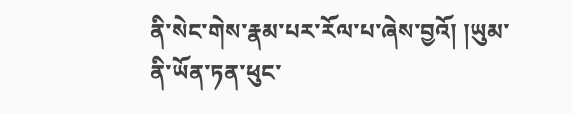ནི་སེང་གེས་རྣམ་པར་རོལ་པ་ཞེས་བྱའོ། །ཡུམ་ནི་ཡོན་ཏན་ཕུང་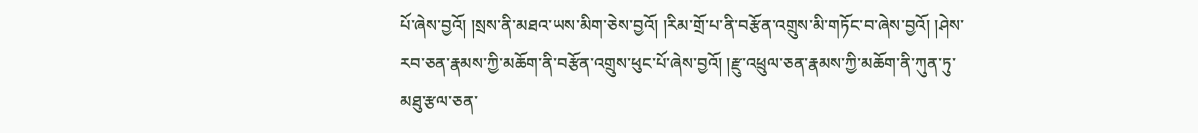པོ་ཞེས་བྱའོ། །སྲས་ནི་མཐའ་ཡས་མིག་ཅེས་བྱའོ། །རིམ་གྲོ་པ་ནི་བརྩོན་འགྲུས་མི་གཏོང་བ་ཞེས་བྱའོ། །ཤེས་རབ་ཅན་རྣམས་ཀྱི་མཆོག་ནི་བརྩོན་འགྲུས་ཕུང་པོ་ཞེས་བྱའོ། །རྫུ་འཕྲུལ་ཅན་རྣམས་ཀྱི་མཆོག་ནི་ཀུན་ཏུ་མཐུ་རྩལ་ཅན་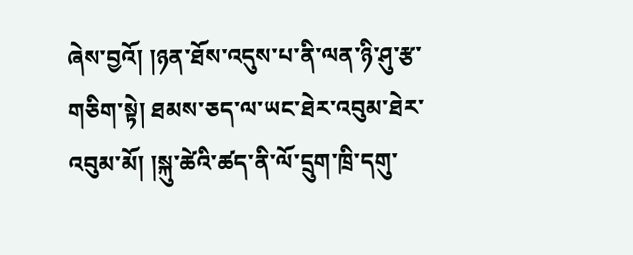ཞེས་བྱའོ། །ཉན་ཐོས་འདུས་པ་ནི་ལན་ཉི་ཤུ་རྩ་གཅིག་སྟེ། ཐམས་ཅད་ལ་ཡང་ཐེར་འབུམ་ཐེར་འབུམ་མོ། །སྐུ་ཚེའི་ཚད་ནི་ལོ་དྲུག་ཁྲི་དགུ་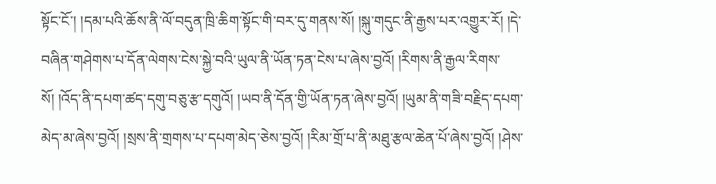སྟོང་ངོ་། །དམ་པའི་ཆོས་ནི་ལོ་བདུན་ཁྲི་ཆིག་སྟོང་གི་བར་དུ་གནས་སོ། །སྐུ་གདུང་ནི་རྒྱས་པར་འགྱུར་རོ། །དེ་བཞིན་གཤེགས་པ་དོན་ལེགས་ངེས་སྐྱེ་བའི་ཡུལ་ནི་ཡོན་ཏན་ངེས་པ་ཞེས་བྱའོ། །རིགས་ནི་རྒྱལ་རིགས་སོ། །འོད་ནི་དཔག་ཚད་དགུ་བཅུ་རྩ་དགུའོ། །ཡབ་ནི་དོན་གྱི་ཡོན་ཏན་ཞེས་བྱའོ། །ཡུམ་ནི་གཟི་བརྗིད་དཔག་མེད་མ་ཞེས་བྱའོ། །སྲས་ནི་གྲགས་པ་དཔག་མེད་ཅེས་བྱའོ། །རིམ་གྲོ་པ་ནི་མཐུ་རྩལ་ཆེན་པོ་ཞེས་བྱའོ། །ཤེས་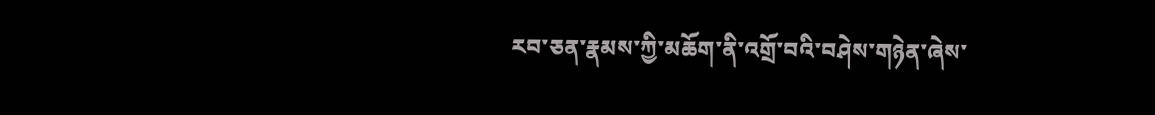རབ་ཅན་རྣམས་ཀྱི་མཆོག་ནི་འགྲོ་བའི་བཤེས་གཉེན་ཞེས་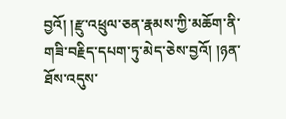བྱའོ། །རྫུ་འཕྲུལ་ཅན་རྣམས་ཀྱི་མཆོག་ནི་གཟི་བརྗིད་དཔག་ཏུ་མེད་ཅེས་བྱའོ། །ཉན་ཐོས་འདུས་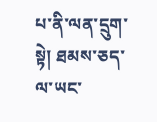པ་ནི་ལན་དྲུག་སྟེ། ཐམས་ཅད་ལ་ཡང་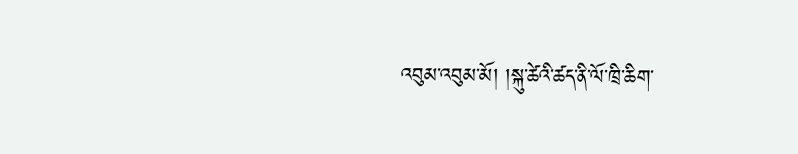འབུམ་འབུམ་མོ། །སྐུ་ཚེའི་ཚད་ནི་ལོ་ཁྲི་ཆིག་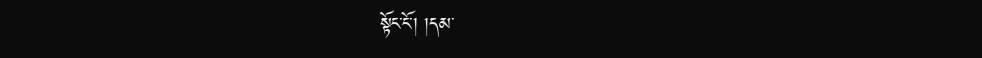སྟོང་ངོ་། །དམ་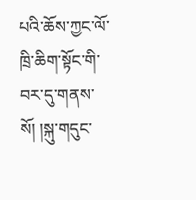པའི་ཆོས་ཀྱང་ལོ་ཁྲི་ཆིག་སྟོང་གི་བར་དུ་གནས་སོ། །སྐུ་གདུང་